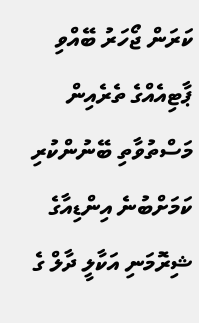ކަރަން ޖޯހަރު ބޭއްވި ޕާޓިއެއްގެ ތެރެއިން މަސްތުވާތި ބޭނުންކުރި ކަމަށްބުނެ އިންޑިއާގެ ޝިރޮމަނި އަކާލީ ދާލް ގެ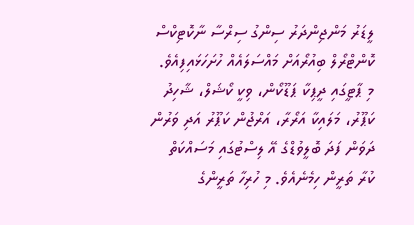ލީޑަރު މަންޖިންދަރު ސިންގު ސިރްސާ ނާކޮޓިކްސް ކޮންޓްރޯލް ބިއުރޯއަށް މައްސަލައެއް ހުށަހަޅައިފިއެވެ.
މި ޕާޓީގައި ދީޕިކާ ޕަޑޫކޯން، ވިކީ ކޯޝަލް، ޝާހިދު ކަޕޫރު، މަލައިކާ އަރޯރާ، އަރްޖުން ކަޕޫރު އަދި ވަރުން ދަވަން ފަދަ ބޮލީވުޑްގެ އޭ ލިސްޓުގައި މަސައްކަތް ކުރާ ތަރީން ހިމެނެއެވެ. މި ހުރިހާ ތަރީންގެ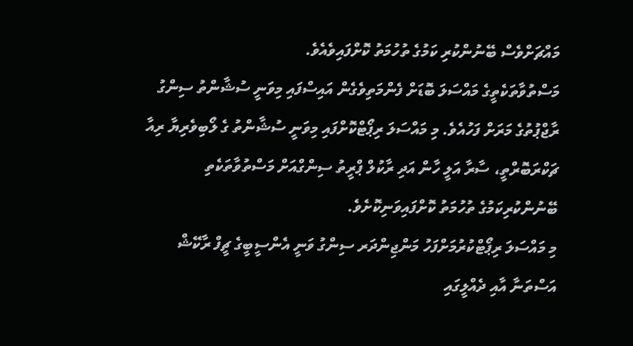މައްޗަށްވެސް ބޭނުންކުރި ކަމުގެ ތުހުމަތު ކޮށްފައިވެއެވެ.
މަސްތުވާތަކެތީގެ މައްސަލަ ބޮޑަށް ފެންމަތިވެގެން އައިސްފައި މިވަނީ ސުޝާންތު ސިންގު ރާޖްޕުތުގެ މަރަށް ފަހުއެވެ. މި މައްސަލަ ރިޕޯޓްކޮށްފައި މިވަނީ ސުޝާންތު ގެ ލޯބިވެރިޔާ ރިއާ ޗަކްރަބޮރްތީ، ސާރާ އަލީ ހާން އަދި ރާކުލް ޕްރީތު ސިންގްއަށް މަސްތުވާތަކެތި ބޭނުންކުރިކަމުގެ ތުހުމަތު ކޮށްފައިވަނިކޮށެވެ.
މި މައްސަލަ ރިޕޯޓްކުރުމަށްފަހު މަންޖިންދަރ ސިންގު ވަނީ އެންސީބީގެ ޗީފް ރާކޭޝް އަސްތަނާ އާއި ދެއްލީގައި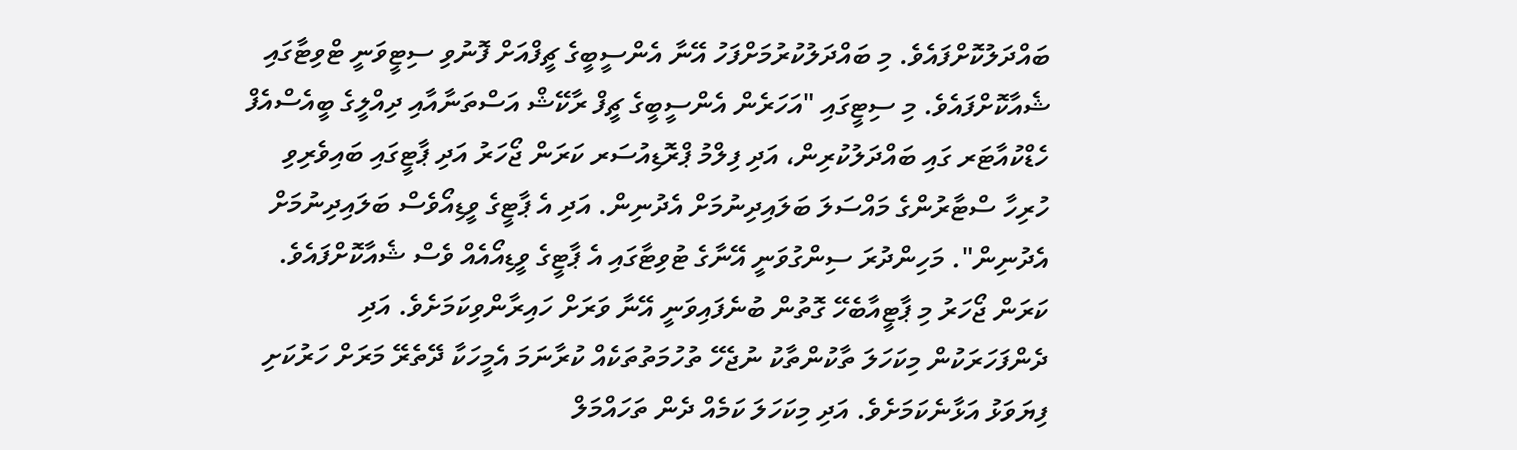ބައްދަލުކޮށްފައެވެ. މި ބައްދަލުކުރުމަށްފަހު އޭނާ އެންސީބީގެ ޗީފްއަށް ފޮނުވި ސިޓީވަނީ ޓްވިޓާގައި ޝެއާކޮށްފައެވެ. މި ސިޓީގައި "އަހަރެން އެންސީބީގެ ޗީފް ރާކޭޝް އަސްތަނާއާއި ދިއްލީގެ ބީއެސްއެފް ހެޑްކުއާޓަރ ގައި ބައްދަލުކުރިން، އަދި ފިލްމު ޕްރޮޑިއުސަރ ކަރަން ޖޯހަރު އަދި ޕާޓީގައި ބައިވެރިވި ހުރިހާ ސްޓާރުންގެ މައްސަލަ ބަލައިދިނުމަށް އެދުނިން. އަދި އެ ޕާޓީގެ ވީޑިއޯވެސް ބަލައިދިނުމަށް އެދުނިން". މަހިންދުރަ ސިންގުވަނީ އޭނާގެ ޓުވިޓާގައި އެ ޕާޓީގެ ވީޑިއޯއެއް ވެސް ޝެއާކޮށްފައެވެ.
ކަރަން ޖޯހަރު މި ޕާޓީއާބެހޭ ގޮތުން ބުނެފައިވަނީ އޭނާ ވަރަށް ހައިރާންވިކަމަށެވެ. އަދި ދެންފަހަރަކުން މިކަހަލަ ތާކުންތާކު ނުޖެހޭ ތުހުމަތުތަކެއް ކުރާނަމަ އެމީހަކާ ދޭތެރޭ މަރަށް ހަރުކަށި ފިޔަވަޅު އަޅާނެކަމަށެވެ. އަދި މިކަހަލަ ކަމެއް ދެން ތަހައްމަލް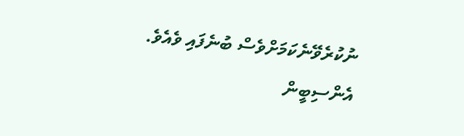ނުކުރެވޭނެކަމަށްވެސް ބުނެފައި ވެއެވެ.
އެންސިބީން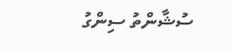ސުޝާންތު ސިންގު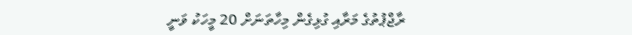ރާޖްޕުތުގެ މަރާއި ގުޅިގެން މިހާތަނަށް 20 މީހަކު ވަނީ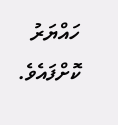ހައްޔަރު ކޮށްފައެވެ.